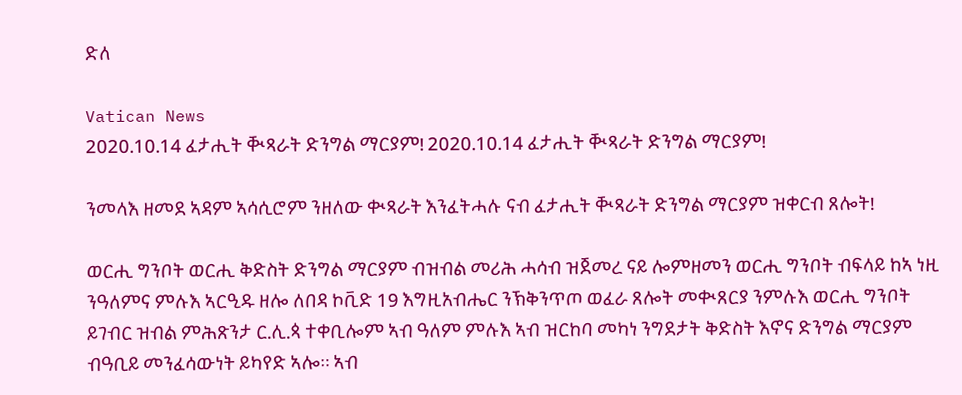ድለ

Vatican News
2020.10.14 ፈታሒት ቚጻራት ድንግል ማርያም! 2020.10.14 ፈታሒት ቚጻራት ድንግል ማርያም!

ንመላእ ዘመደ ኣዳም ኣሳሲሮም ንዘለው ቊጻራት እንፈትሓሉ ናብ ፈታሒት ቚጻራት ድንግል ማርያም ዝቀርብ ጸሎት!

ወርሒ ግንቦት ወርሒ ቅድስት ድንግል ማርያም ብዝብል መሪሕ ሓሳብ ዝጀመረ ናይ ሎምዘመን ወርሒ ግንቦት ብፍላይ ከኣ ነዚ ንዓለምና ምሉእ ኣርዒዱ ዘሎ ለበዳ ኮቪድ 19 እግዚአብሔር ንኽቅንጥጦ ወፈራ ጸሎት መቊጸርያ ንምሉእ ወርሒ ግንቦት ይገብር ዝብል ምሕጽንታ ር.ሊ.ጳ ተቀቢሎም ኣብ ዓለም ምሉእ ኣብ ዝርከባ መካነ ንግደታት ቅድስት እኖና ድንግል ማርያም ብዓቢይ መንፈሳውነት ይካየድ ኣሎ። ኣብ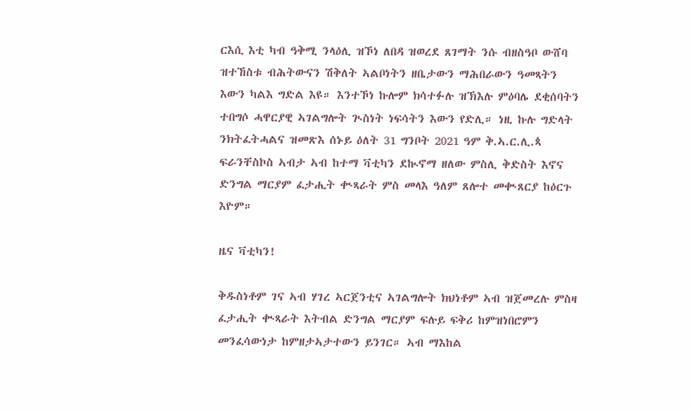ርእሲ እቲ ካብ ዓቅሚ ንላዕሊ ዝኾነ ለበዳ ዝወረደ ጸገማት ንሱ ብዘስዓቦ ውሸባ ዝተኸስቱ ብሕትውናን ሽቅለት ኣልቦነትን ዘቤታውን ማሕበራውን ዓመጻትን እውን ካልእ ግድል እዩ። እንተኾነ ኩሎም ክሳተፉሉ ዝኽእሉ ምዕባሌ ደቂሰባትን ተበግሶ ሓዋርያዊ ኣገልግሎት ጒስነት ነፍሳትን እውን የድሊ። ነዚ ኩሉ ግድላት ንክትፈትሓልና ዝመጽእ ሰኑይ ዕለት 31 ግንቦት 2021 ዓም ቅ.ኣ.ር.ሊ.ጳ ፍራንቸስኮስ ኣብታ ኣብ ከተማ ቫቲካን ደኲኖማ ዘለው ምስሊ ቅድስት እኖና ድንግል ማርያም ፈታሒት ቊጻራት ምስ መላእ ዓለም ጸሎተ መቊጸርያ ከዕርጉ እዮም።

ዜና ቫቲካን!

ቅዱስነቶም ገና ኣብ ሃገረ ኣርጀንቲና ኣገልግሎት ክህነቶም ኣብ ዝጀመረሉ ምስዛ ፈታሒት ቊጻራት እትብል ድንግል ማርያም ፍሉይ ፍቅሪ ከምዝነበሮምን መንፈሳውነታ ከምዘታኣታተውን ይንገር። ኣብ ማእከል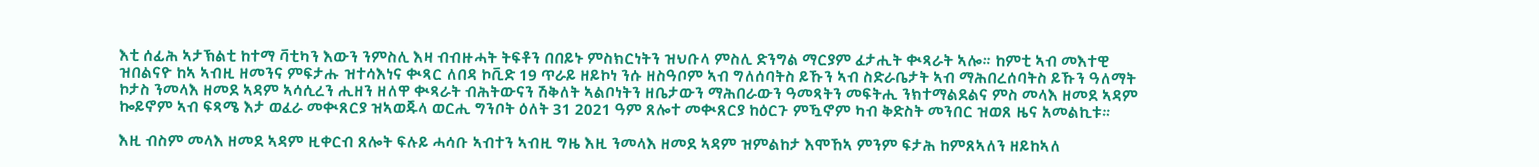እቲ ሰፊሕ ኣታኽልቲ ከተማ ቫቲካን እውን ንምስሊ እዛ ብብዙሓት ትፍቶን በበይኑ ምስክርነትን ዝህቡላ ምስሊ ድንግል ማርያም ፈታሒት ቊጻራት ኣሎ። ከምቲ ኣብ መእተዊ ዝበልናዮ ከኣ ኣብዚ ዘመንና ምፍታሑ ዝተሳእነና ቊጻር ለበዳ ኮቪድ 19 ጥራይ ዘይኮነ ንሱ ዘስዓቦም ኣብ ግለሰባትስ ይኹን ኣብ ስድራቤታት ኣብ ማሕበረሰባትስ ይኹን ዓለማት ኮታስ ንመላእ ዘመደ ኣዳም ኣሳሲረን ሒዘን ዘለዋ ቊጻራት ብሕትውናን ሽቅለት ኣልቦነትን ዘቤታውን ማሕበራውን ዓመጻትን መፍትሒ ንክተማልደልና ምስ መላእ ዘመደ ኣዳም ኰይኖም ኣብ ፍጻሜ እታ ወፈራ መቊጸርያ ዝኣወጁላ ወርሒ ግንቦት ዕለት 31 2021 ዓም ጸሎተ መቊጸርያ ከዕርጉ ምዃኖም ካብ ቅድስት መንበር ዝወጸ ዜና አመልኪቱ።

እዚ ብስም መላእ ዘመደ ኣዳም ዚቀርብ ጸሎት ፍሉይ ሓሳቡ ኣብተን ኣብዚ ግዜ እዚ ንመላእ ዘመደ ኣዳም ዝምልከታ እሞኸኣ ምንም ፍታሕ ከምጸኣለን ዘይከኣለ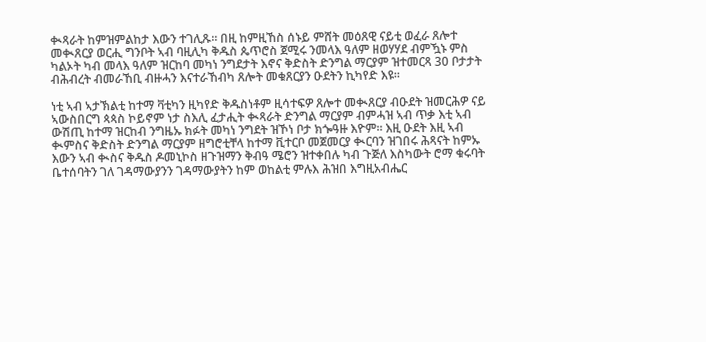ቊጻራት ከምዝምልከታ እውን ተገሊጹ። በዚ ከምዚኸስ ሰኑይ ምሸት መዕጸዊ ናይቲ ወፈራ ጸሎተ መቊጸርያ ወርሒ ግንቦት ኣብ ባዚሊካ ቅዱስ ጴጥሮስ ጀሚሩ ንመላእ ዓለም ዘወሃሃደ ብምዃኑ ምስ ካልኦት ካብ መላእ ዓለም ዝርከባ መካነ ንግደታት እኖና ቅድስት ድንግል ማርያም ዝተመርጻ 30 ቦታታት ብሕብረት ብመራኸቢ ብዙሓን እናተራኸብካ ጸሎት መቁጸርያን ዑደትን ኪካየድ እዩ።

ነቲ ኣብ ኣታኽልቲ ከተማ ቫቲካን ዚካየድ ቅዱስነቶም ዚሳተፍዎ ጸሎተ መቊጸርያ ብዑደት ዝመርሕዎ ናይ ኣውስበርግ ጳጳስ ኮይኖም ነታ ስእሊ ፈታሒት ቊጻራት ድንግል ማርያም ብምሓዝ ኣብ ጥቃ እቲ ኣብ ውሽጢ ከተማ ዝርከብ ንግዜኡ ክፉት መካነ ንግደት ዝኾነ ቦታ ክጐዓዙ እዮም። እዚ ዑደት እዚ ኣብ ቊምስና ቅድስት ድንግል ማርያም ዘግሮቲቸላ ከተማ ቪተርቦ መጀመርያ ቊርባን ዝገበሩ ሕጻናት ከምኡ እውን ኣብ ቊስና ቅዱስ ዶመኒኮስ ዘጉዝማን ቅብዓ ሜሮን ዝተቀበሉ ካብ ጉጅለ እስካውት ሮማ ቁሩባት ቤተሰባትን ገለ ገዳማውያንን ገዳማውያትን ከም ወከልቲ ምሉእ ሕዝበ እግዚአብሔር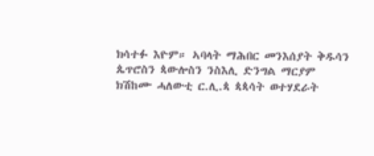ክሳተፉ እዮም። ኣባላት ማሕበር መንእሰያት ቅዱሳን ጴጥሮስን ጳውሎስን ንስእሊ ድንግል ማርያም ክሽከሙ ሓለውቲ ር.ሊ.ጳ ጳጳሳት ወተሃደራት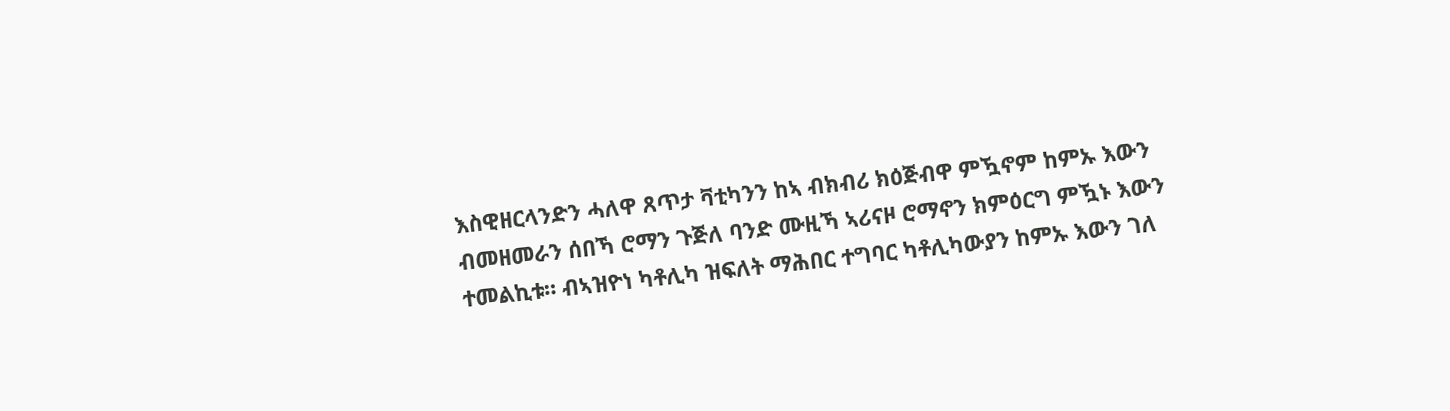እስዊዘርላንድን ሓለዋ ጸጥታ ቫቲካንን ከኣ ብክብሪ ክዕጅብዋ ምዃኖም ከምኡ እውን ብመዘመራን ሰበኻ ሮማን ጉጅለ ባንድ ሙዚኻ ኣሪናዞ ሮማኖን ክምዕርግ ምዃኑ እውን ተመልኪቱ። ብኣዝዮነ ካቶሊካ ዝፍለት ማሕበር ተግባር ካቶሊካውያን ከምኡ እውን ገለ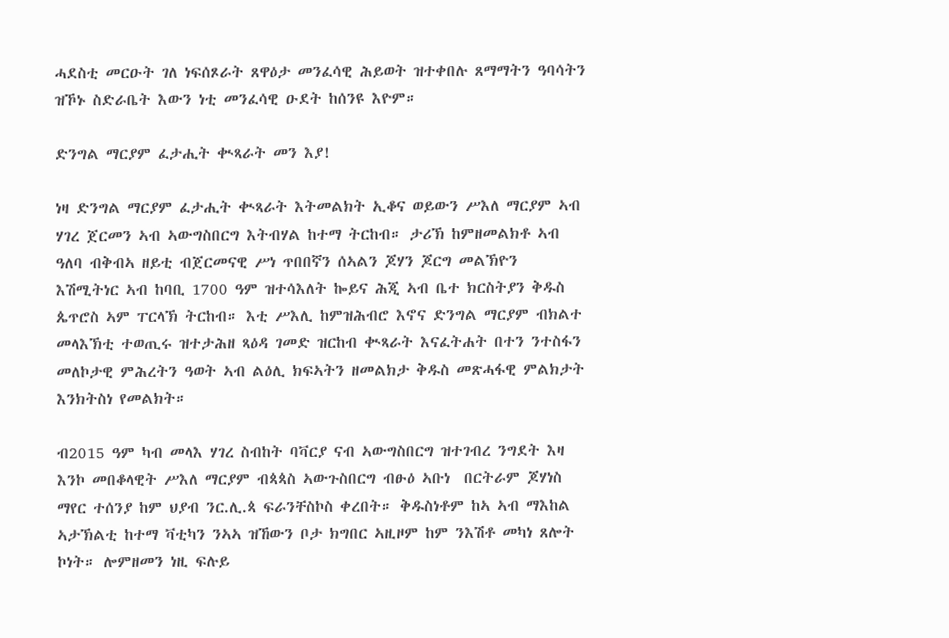ሓደስቲ መርዑት ገለ ነፍሰጾራት ጸዋዕታ መንፈሳዊ ሕይወት ዝተቀበሉ ጸማማትን ዓባሳትን ዝኾኑ ስድራቤት እውን ነቲ መንፈሳዊ ዑደት ከሰንዩ እዮም።

ድንግል ማርያም ፈታሒት ቊጻራት መን እያ!

ነዛ ድንግል ማርያም ፈታሒት ቊጻራት እትመልክት ኢቆና ወይውን ሥእለ ማርያም ኣብ ሃገረ ጀርመን ኣብ ኣውግስበርግ እትብሃል ከተማ ትርከብ። ታሪኽ ከምዘመልክቶ ኣብ ዓለባ ብቅብኣ ዘይቲ ብጀርመናዊ ሥነ ጥበበኛን ሰኣልን ጆሃን ጆርግ መልኽዮን እሽሚትነር ኣብ ከባቢ 1700 ዓም ዝተሳእለት ኰይና ሕጂ ኣብ ቤተ ክርስትያን ቅዱስ ጴጥሮስ ኣም ፐርላኽ ትርከብ። እቲ ሥእሊ ከምዝሕብሮ እኖና ድንግል ማርያም ብክልተ መላእኽቲ ተወጢሩ ዝተታሕዘ ጻዕዳ ገመድ ዝርከብ ቊጻራት እናፈትሐት በተን ንተስፋን መለኮታዊ ምሕረትን ዓወት ኣብ ልዕሊ ክፍኣትን ዘመልክታ ቅዱስ መጽሓፋዊ ምልክታት እንክትስነ የመልክት።

ብ2015 ዓም ካብ መላእ ሃገረ ስብከት ባቫርያ ናብ ኣውግስበርግ ዝተገብረ ንግደት እዛ እንኮ መበቆላዊት ሥእለ ማርያም ብጳጳስ ኣውጉስበርግ ብፁዕ ኣቡነ  በርትራም ጆሃነስ ማየር ተሰንያ ከም ህያብ ንር.ሊ.ጳ ፍራንቸስኮስ ቀረበት። ቅዱስነቶም ከኣ ኣብ ማእከል ኣታኽልቲ ከተማ ቫቲካን ንኣኣ ዝኸውን ቦታ ክግበር ኣዚዞም ከም ንእሽቶ መካነ ጸሎት ኮነት። ሎምዘመን ነዚ ፍሉይ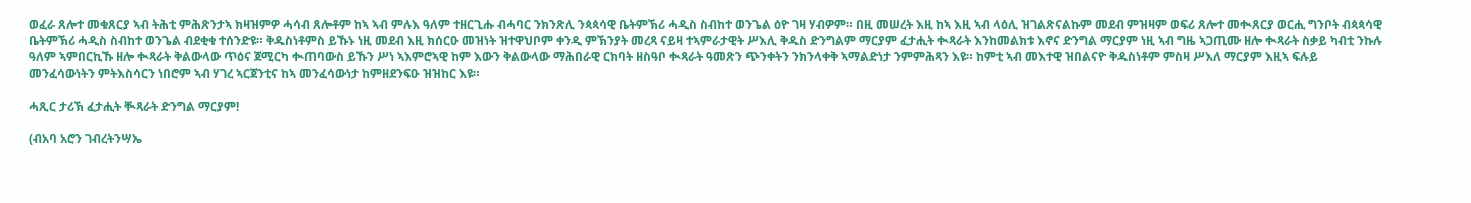ወፈራ ጸሎተ መቁጸርያ ኣብ ትሕቲ ምሕጽንታኣ ክዛዝምዎ ሓሳብ ጸሎቶም ከኣ ኣብ ምሉእ ዓለም ተዘርጊሑ ብሓባር ንክንጽሊ ንጳጳሳዊ ቤትምኽሪ ሓዲስ ስብከተ ወንጌል ዕዮ ገዛ ሃብዎም። በዚ መሠረት እዚ ከኣ እዚ ኣብ ላዕሊ ዝገልጽናልኩም መደብ ምዝዛም ወፍሪ ጸሎተ መቊጸርያ ወርሒ ግንቦት ብጳጳሳዊ ቤትምኽሪ ሓዲስ ስብከተ ወንጌል ብደቂቁ ተሰንድዩ። ቅዱስነቶምስ ይኹኑ ነዚ መደብ እዚ ክሰርዑ መዝነት ዝተዋህቦም ቀንዲ ምኽንያት መረጻ ናይዛ ተኣምራታዊት ሥእሊ ቅዱስ ድንግልም ማርያም ፈታሒት ቊጻራት እንከመልክቱ እኖና ድንግል ማርያም ነዚ ኣብ ግዜ ኣጋጢሙ ዘሎ ቊጻራት ስቃይ ካብቲ ንኩሉ ዓለም ኣምበርኪኹ ዘሎ ቊጻራት ቅልውላው ጥዕና ጀሚርካ ቊጠባውስ ይኹን ሥነ ኣእምሮኣዊ ከም እውን ቅልውላው ማሕበራዊ ርክባት ዘስዓቦ ቊጻራት ዓመጽን ጭንቀትን ንክንላቀቅ ኣማልድነታ ንምምሕጻን እዩ። ከምቲ ኣብ መእተዊ ዝበልናዮ ቅዱስነቶም ምስዛ ሥእለ ማርያም እዚኣ ፍሉይ መንፈሳውነትን ምትእስሳርን ነበሮም ኣብ ሃገረ ኣርጀንቲና ከኣ መንፈሳውነታ ከምዘደንፍዑ ዝዝከር እዩ።

ሓጺር ታሪኽ ፈታሒት ቚጻራት ድንግል ማርያም!

(ብአባ አሮን ገብረትንሣኤ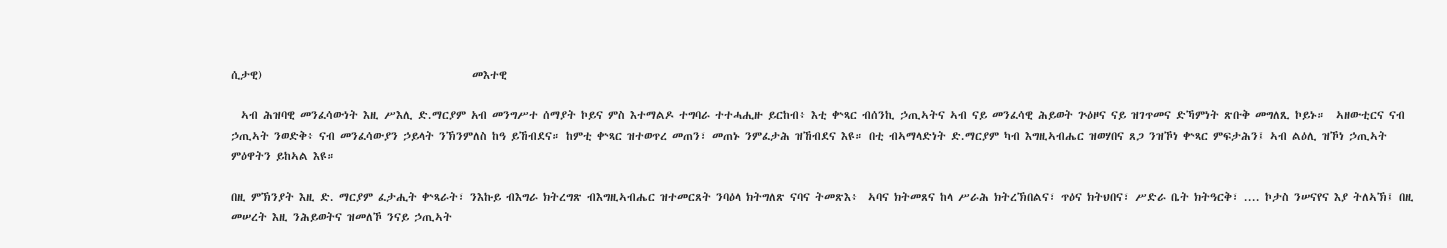ሲታዊ)                                          መእተዊ

  ኣብ ሕዝባዊ መንፈሳውነት እዚ ሥእሊ ድ.ማርያም አብ መንግሥተ ሰማያት ኮይና ምስ እተማልዶ ተግባራ ተተሓሒዙ ይርከብ፥ እቲ ቍጻር ብሰንኪ ኃጢኣትና ኣብ ናይ መንፈሳዊ ሕይወት ጕዕዞና ናይ ዝገጥመና ድኻምነት ጽቡቅ መግለጺ ኮይኑ።  ኣዘውቲርና ናብ ኃጢኣት ንወድቅ፥ ናብ መንፈሳውያን ኃይላት ንኽንምለስ ከዓ ይኸብደና። ከምቲ ቍጻር ዝተወጥረ መጠን፣ መጠኑ ንምፈታሕ ዝኸብደና እዩ። በቲ ብኣማላድነት ድ.ማርያም ካብ እግዚኣብሔር ዝወሃበና ጸጋ ንዝኾነ ቍጻር ምፍታሕን፤ ኣብ ልዕሊ ዝኾነ ኃጢኣት ምዕዋትን ይከኣል እዩ።

በዚ ምኽንያት እዚ ድ. ማርያም ፈታሒት ቍጻራት፣ ንእኩይ ብእግራ ክትረግጽ ብእግዚኣብሔር ዝተመርጸት ንባዕላ ክትግለጽ ናባና ትመጽእ፥  ኣባና ክትመጸና ከላ ሥራሕ ክትረኽበልና፣ ጥዕና ክትህበና፣ ሥድራ ቤት ክትዓርቅ፣ .... ኮታስ ንሠናየና እያ ትለኣኽ፤ በዚ መሠረት እዚ ንሕይወትና ዝመለኾ ንናይ ኃጢኣት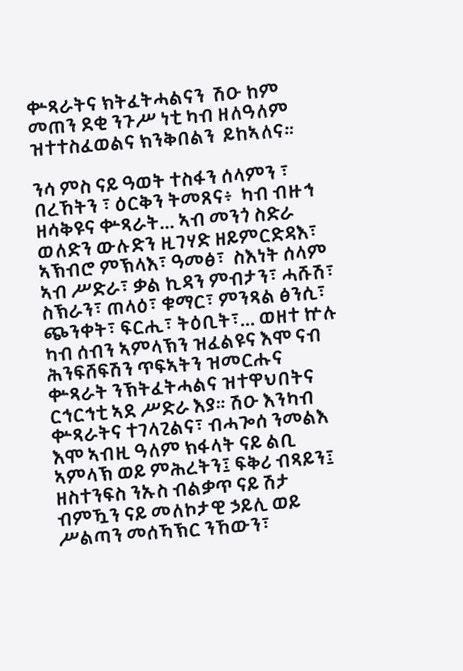ቍጻራትና ክትፈትሓልናን  ሽዑ ከም መጠን ደቂ ንጉሥ ነቲ ካብ ዘለዓለም ዝተተስፈወልና ክንቅበልን  ይከኣለና።

ንሳ ምስ ናይ ዓወት ተስፋን ሰላምን ፣ በረኸትን ፣ ዕርቅን ትመጸና፥  ካብ ብዙኅ ዘሳቅዩና ቍጻራት... ኣብ መንጎ ስድራ ወለድን ውሉድን ዚገሃድ ዘይምርድዳእ፣ ኣኽብሮ ምኽላእ፣ ዓመፅ፣  ስእነት ሰላም ኣብ ሥድራ፣ ቃል ኪዳን ምብታን፣ ሓሹሽ፣ ስኽራን፣ ጠላዕ፣ ቁማር፣ ምንጻል ፅንሲ፣ ጭንቀት፣ ፍርሒ፣ ትዕቢት፣... ወዘተ ኵሉ ካብ ሰብን ኣምላኽን ዝፈልዩና እሞ ናብ ሕንፍሸፍሽን ጥፍኣትን ዝመርሑና ቍጻራት ንኽትፈትሓልና ዝተዋህበትና ርኅርኅቲ ኣደ ሥድራ እያ። ሽዑ እንካብ ቍጻራትና ተገላጊልና፣ ብሓጐሰ ንመልእ እሞ ኣብዚ ዓለም ክፋላት ናይ ልቢ ኣምላኽ ወይ ምሕረትን፤ ፍቅሪ ብጻይን፤ ዘስተንፍስ ንኡስ ብልቃጥ ናይ ሽታ ብምዃን ናይ መለኮታዊ ኃይሊ ወይ ሥልጣን መሰኻኽር ንኸውን፣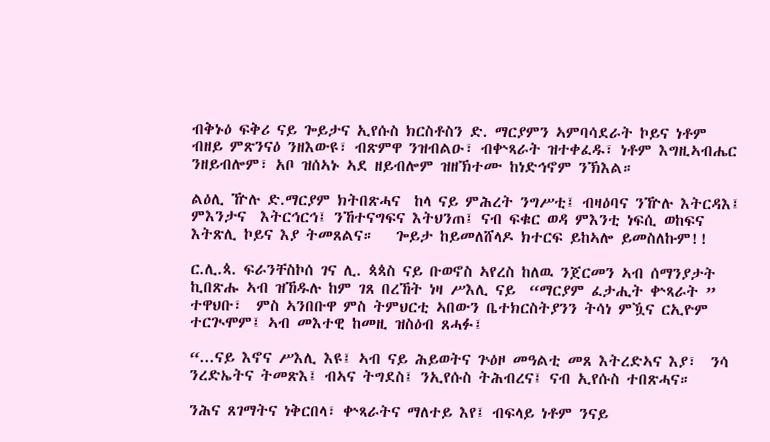ብቅኑዕ ፍቅሪ ናይ ጐይታና ኢየሱስ ክርስቶስን ድ. ማርያምን ኣምባሳደራት ኮይና ነቶም ብዘይ ምጽንናዕ ንዘእውዩ፣ ብጽምዋ ንዝብልዑ፣ ብቍጻራት ዝተቀፈዱ፣ ነቶም እግዚኣብሔር ንዘይብሎም፣ አቦ ዝሰኣኑ ኣደ ዘይብሎም ዝዘኽተሙ ከነድኅኖም ንኽእል።

ልዕሊ ዅሉ ድ.ማርያም ክትበጽሓና  ከላ ናይ ምሕረት ንግሥቲ፤ ብዛዕባና ንዅሉ እትርዳእ፤ ምእንታና  እትርኅርኅ፤ ንኸተናግፍና እትህንጠ፤ ናብ ፍቁር ወዳ ምእንቲ ነፍሲ ወከፍና እትጽሊ ኮይና እያ ትመጸልና።   ጐይታ ከይመለሸላዶ ክተርፍ ይከኣሎ ይመስለኩም!!

ር.ሊ.ጳ. ፍራንቸስኮሰ ገና ሊ. ጳጳስ ናይ ቡወኖስ ኣየረስ ከለዉ ንጀርመን ኣብ ሰማንያታት  ኪበጽሑ ኣብ ዝኸዱሉ ከም ገጸ በረኸት ነዛ ሥእሊ ናይ  “ማርያም ፈታሒት ቍጻራት ”  ተዋህቡ፣  ምስ ኣንበቡዋ ምስ ትምህርቲ ኣበውን ቤተክርስትያንን ትሳነ ምዃና ርኢዮም ተርጒሞም፤ ኣብ መእተዊ ከመዚ ዝስዕብ ጸሓፉ፤

“...ናይ እኖና ሥእሊ እዩ፤ ኣብ ናይ ሕይወትና ጕዕዞ መዓልቲ መጸ እትረድኣና እያ፣  ንሳ ንረድኤትና ትመጽእ፤ ብኣና ትግደስ፤ ንኢየሱስ ትሕብረና፤ ናብ ኢየሱስ ተበጽሓና።

ንሕና ጸገማትና ነቅርበላ፣ ቍጻራትና ማለተይ እየ፤ ብፍላይ ነቶም ንናይ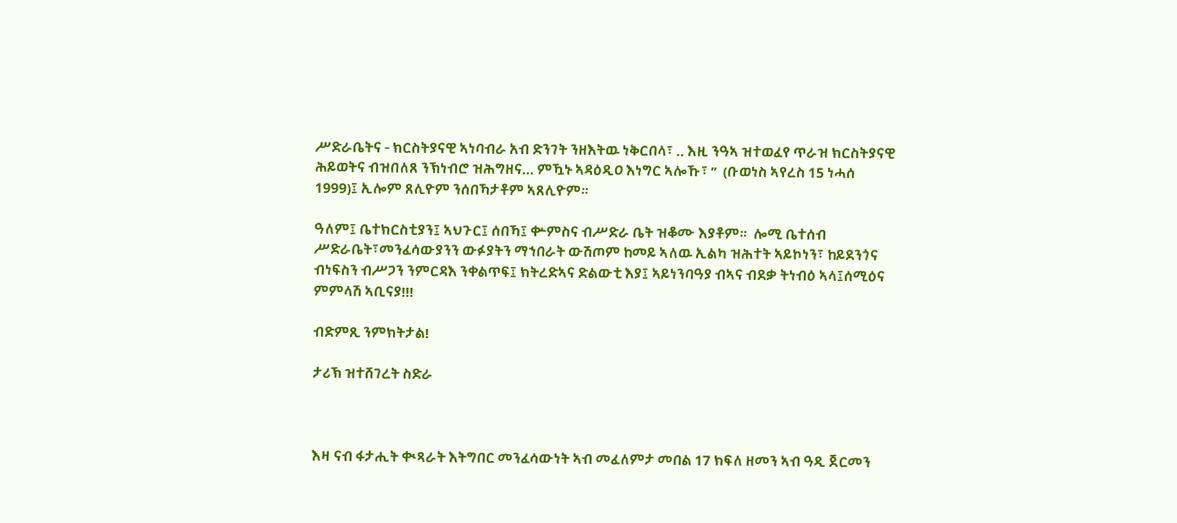ሥድራቤትና - ክርስትያናዊ ኣነባብራ አብ ድንገት ንዘእትዉ ነቅርበላ፣ .. እዚ ንዓኣ ዝተወፈየ ጥራዝ ክርስትያናዊ ሕይወትና ብዝበለጸ ንኽነብሮ ዝሕግዘና... ምዃኑ ኣዳዕዲዐ እነግር ኣሎኹ፣ ”  (ቡወነስ ኣየረስ 15 ነሓሰ 1999)፤ ኢሎም ጸሊዮም ንሰበኻታቶም ኣጸሊዮም።

ዓለም፤ ቤተክርስቲያን፤ ኣህጉር፤ ሰበኻ፤ ቍምስና ብሥድራ ቤት ዝቆሙ እያቶም።  ሎሚ ቤተሰብ ሥድራቤት፣መንፈሳውያንን ውፉያትን ማኀበራት ውሽጦም ከመይ ኣለዉ ኢልካ ዝሕተት ኣይኮነን፣ ከይደንጎና ብነፍስን ብሥጋን ንምርዳእ ንቀልጥፍ፤ ክትረድኣና ድልውቲ እያ፤ ኣይነንባዓያ ብኣና ብደቃ ትነብዕ ኣላ፤ሰሚዕና ምምላሽ ኣቢናያ!!!

ብድምጺ ንምክትታል!

ታሪኽ ዝተሸገረት ስድራ



እዛ ናብ ፋታሒት ቊጻራት እትግበር መንፈሳውነት ኣብ መፈለምታ መበል 17 ክፍለ ዘመን ኣብ ዓዲ ጀርመን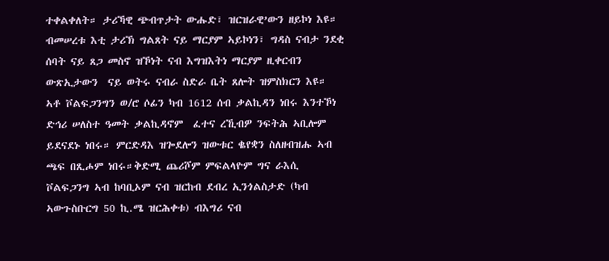ተቀልቀለት። ታሪኻዊ ጭብጥታት ውሑድ፣ ዝርዝራዊ’ውን ዘይኮነ እዩ።  ብመሠረቱ እቲ ታሪኽ ግልጸት ናይ ማርያም ኣይኮነን፣ ግዳስ ናብታ ንደቂ ሰባት ናይ ጸጋ መስኖ ዝኾነት ናብ እግዝእትነ ማርያም ዚቀርብን ውጽኢታውን  ናይ ወትሩ ናብራ ስድራ ቤት ጸሎት ዝምስክርን እዩ። ኣቶ ቮልፍጋንግን ወ/ሮ ሶፊን ካብ 1612 ሰብ ቃልኪዳን ነበሩ እንተኾነ ድኅሪ ሠለስተ ዓመት ቃልኪዳኖም  ፈተና ረኺብዎ ንፍትሕ ኣቢሎም ይደናደኑ ነበሩ። ምርድዳእ ዝጐደሎን ዝውቱር ቈየቋን ስለዘብዝሑ ኣብ ጫፍ በጺሖም ነበሩ።ቅድሚ ጨሪሾም ምፍልላዮም ግና ራእሲ ቮልፍጋንግ ኣብ ከባቢኦም ናብ ዝርከብ ደብረ ኢንጎልስታድ (ካብ ኣውጉስቡርግ 50 ኪ.ሜ ዝርሕቀቱ) ብእግሪ ናብ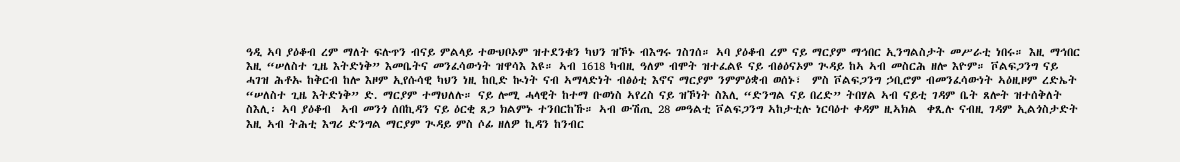ዓዲ ኣባ ያዕቆብ ረም ማለት ፍሉጥን ብናይ ምልላይ ተውህቦኦም ዝተደንቁን ካህን ዝኾኑ ብእግሩ ገስገሰ። ኣባ ያዕቆብ ረም ናይ ማርያም ማኅበር ኢንግልስታት መሥራቲ ነበሩ። እዚ ማኅበር እዚ “ሠለስተ ጊዜ እትድነቅ” እመቤትና መንፈሳውነት ዝዋሳእ እዩ። ኣብ 1618 ካብዚ ዓለም ብሞት ዝተፈልዩ ናይ ብፅዕናኦም ጒዳይ ከኣ ኣብ መስርሕ ዘሎ እዮም። ቮልፍጋንግ ናይ ሓገዝ ሕቶኡ ከቅርብ ከሎ እዞም ኢየሱሳዊ ካህን ነዚ ከቢድ ኲነት ናብ ኣማላድነት ብፅዕቲ እኖና ማርያም ንምምዕቋብ ወሰኑ፣  ምስ ቮልፍጋንግ ኃቢሮም ብመንፈሳውነት ኣዕዚዞም ረድኤት “ሠለስተ ጊዜ እትድነቅ” ድ. ማርያም ተማህለሉ። ናይ ሎሚ ሓላዊት ከተማ ቡወነስ ኣየረስ ናይ ዝኾነት ስእሊ “ድንግል ናይ በረድ” ትበሃል ኣብ ናይቲ ገዳም ቤት ጸሎት ዝተሰቅለት ስእሊ፡ ኣባ ያዕቆብ  ኣብ መንጎ ሰበኪዳን ናይ ዕርቂ ጸጋ ክልምኑ ተንበርከኹ። ኣብ ውሽጢ 28 መዓልቲ ቮልፍጋንግ ኣከታቲሉ ነርባዕተ ቀዳም ዚኣክል  ቀጺሉ ናብዚ ገዳም ኢልጎስታድት እዚ ኣብ ትሕቲ እግሪ ድንግል ማርያም ጒዳይ ምስ ሶፊ ዘለዎ ኪዳን ከንብር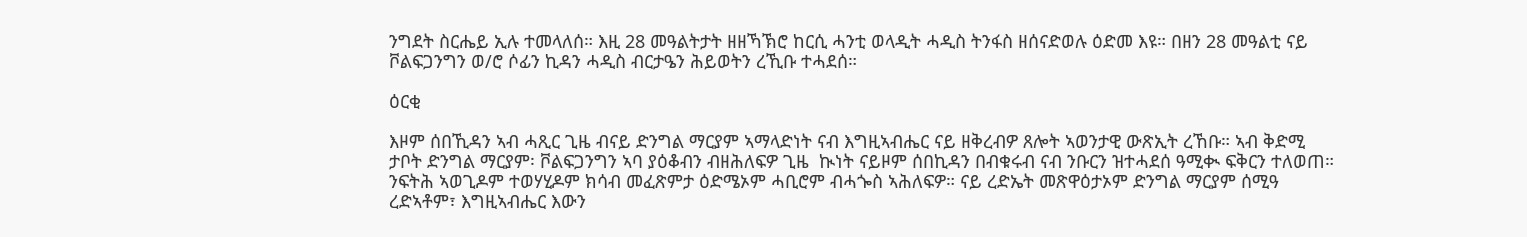ንግደት ስርሔይ ኢሉ ተመላለሰ። እዚ 28 መዓልትታት ዘዘኻኽሮ ከርሲ ሓንቲ ወላዲት ሓዲስ ትንፋስ ዘሰናድወሉ ዕድመ እዩ። በዘን 28 መዓልቲ ናይ ቮልፍጋንግን ወ/ሮ ሶፊን ኪዳን ሓዲስ ብርታዔን ሕይወትን ረኺቡ ተሓደሰ።

ዕርቂ

እዞም ሰበኺዳን ኣብ ሓጺር ጊዜ ብናይ ድንግል ማርያም ኣማላድነት ናብ እግዚኣብሔር ናይ ዘቅረብዎ ጸሎት ኣወንታዊ ውጽኢት ረኸቡ። ኣብ ቅድሚ ታቦት ድንግል ማርያም፡ ቮልፍጋንግን ኣባ ያዕቆብን ብዘሕለፍዎ ጊዜ  ኲነት ናይዞም ሰበኪዳን በብቁሩብ ናብ ንቡርን ዝተሓደሰ ዓሚቊ ፍቅርን ተለወጠ።  ንፍትሕ ኣወጊዶም ተወሃሂዶም ክሳብ መፈጽምታ ዕድሜኦም ሓቢሮም ብሓጐስ ኣሕለፍዎ። ናይ ረድኤት መጽዋዕታኦም ድንግል ማርያም ሰሚዓ ረድኣቶም፣ እግዚኣብሔር እውን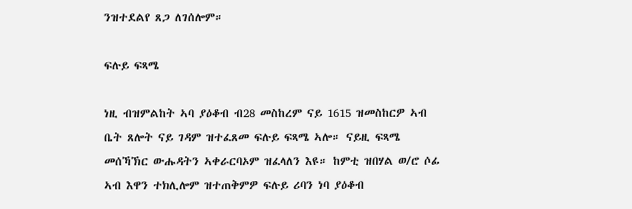ንዝተደልየ ጸጋ ለገሰሎም።

ፍሉይ ፍጻሜ

ነዚ ብዝምልከት ኣባ ያዕቆብ ብ28 መስከረም ናይ 1615 ዝመስከርዎ ኣብ ቤት ጸሎት ናይ ገዳም ዝተፈጸመ ፍሉይ ፍጻሜ ኣሎ። ናይዚ ፍጻሜ መሰኻኽር ውሑዳትን ኣቀራርባኦም ዝፈላለን እዩ። ከምቲ ዝበሃል ወ/ሮ ሶፊ ኣብ እዋን ተክሊሎም ዝተጠቅምዎ ፍሉይ ሪባን ነባ ያዕቆብ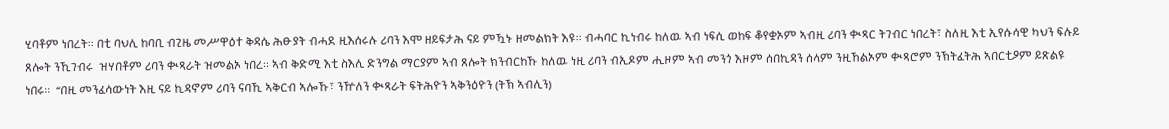ሂባቶም ነበረት። በቲ ባህሊ ከባቢ ብጊዜ መሥዋዕተ ቅዳሴ ሕፁያት ብሓደ ዚእሰሩሉ ሪባን እሞ ዘይፍታሕ ናይ ምዃኑ ዘመልክት እዩ። ብሓባር ኪነብሩ ከለዉ ኣብ ነፍሲ ወከፍ ቆየቋኦም ኣብዚ ሪባን ቊጻር ትገብር ነበረት፣ ስለዚ እቲ ኢየሱሳዊ ካህን ፍሉይ ጸሎት ንኺገብሩ  ዝሃበቶም ሪባን ቊጻራት ዝመልኦ ነበረ። ኣብ ቅድሚ እቲ ስእሊ ድንግል ማርያም ኣብ ጸሎት ክንብርከኹ ከለዉ ነዚ ሪባን ብኢዶም ሒዞም ኣብ መንጎ እዞም ሰበኪዳን ሰላም ንዚኸልኦም ቊጻሮም ንኽትፈትሕ ኣበርቲዖም ይጽልዩ ነበሩ።  “በዚ መንፈሳውነት እዚ ናይ ኪዳኖም ሪባን ናባኺ ኣቅርብ ኣሎኹ፣ ንዅለን ቊጻራት ፍትሕዮን ኣቅንዕዮን (ትኽ ኣብሊን)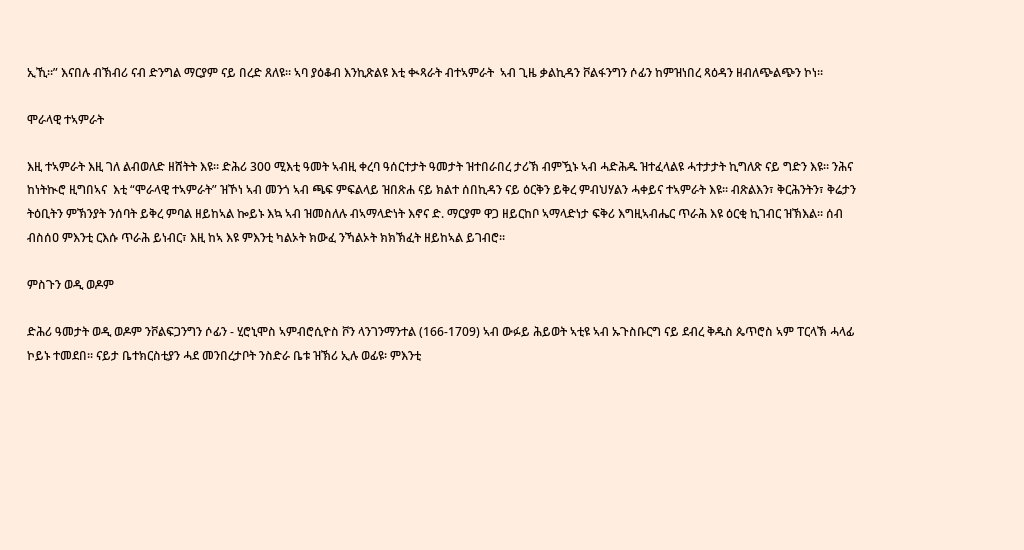ኢኺ።” እናበሉ ብኽብሪ ናብ ድንግል ማርያም ናይ በረድ ጸለዩ። ኣባ ያዕቆብ እንኪጽልዩ እቲ ቊጻራት ብተኣምራት  ኣብ ጊዜ ቃልኪዳን ቮልፋንግን ሶፊን ከምዝነበረ ጻዕዳን ዘብለጭልጭን ኮነ።

ሞራላዊ ተኣምራት

እዚ ተኣምራት እዚ ገለ ልብወለድ ዘሸትት እዩ። ድሕሪ 300 ሚእቲ ዓመት ኣብዚ ቀረባ ዓሰርተታት ዓመታት ዝተበራበረ ታሪኽ ብምዃኑ ኣብ ሓድሕዱ ዝተፈላልዩ ሓተታታት ኪግለጽ ናይ ግድን እዩ። ንሕና ከነትኲሮ ዚግበኣና  እቲ “ሞራላዊ ተኣምራት” ዝኾነ ኣብ መንጎ ኣብ ጫፍ ምፍልላይ ዝበጽሐ ናይ ክልተ ሰበኪዳን ናይ ዕርቅን ይቅረ ምብህሃልን ሓቀይና ተኣምራት እዩ። ብጽልእን፣ ቅርሕንትን፣ ቅሬታን ትዕቢትን ምኽንያት ንሰባት ይቅረ ምባል ዘይከኣል ኰይኑ እኳ ኣብ ዝመስለሉ ብኣማላድነት እኖና ድ. ማርያም ዋጋ ዘይርከቦ ኣማላድነታ ፍቅሪ እግዚኣብሔር ጥራሕ እዩ ዕርቂ ኪገብር ዝኽእል። ሰብ ብስሰዐ ምእንቲ ርእሱ ጥራሕ ይነብር፣ እዚ ከኣ እዩ ምእንቲ ካልኦት ክውፈ ንኻልኦት ክክኽፈት ዘይከኣል ይገብሮ።

ምስጉን ወዲ ወዶም

ድሕሪ ዓመታት ወዲ ወዶም ንቮልፍጋንግን ሶፊን - ሂሮኒሞስ ኣምብሮሲዮስ ቮን ላንገንማንተል (166-1709) ኣብ ውፉይ ሕይወት ኣቲዩ ኣብ ኡጉስቡርግ ናይ ደብረ ቅዱስ ጴጥሮስ ኣም ፐርላኽ ሓላፊ ኮይኑ ተመደበ። ናይታ ቤተክርስቲያን ሓደ መንበረታቦት ንስድራ ቤቱ ዝኽሪ ኢሉ ወፊዩ፡ ምእንቲ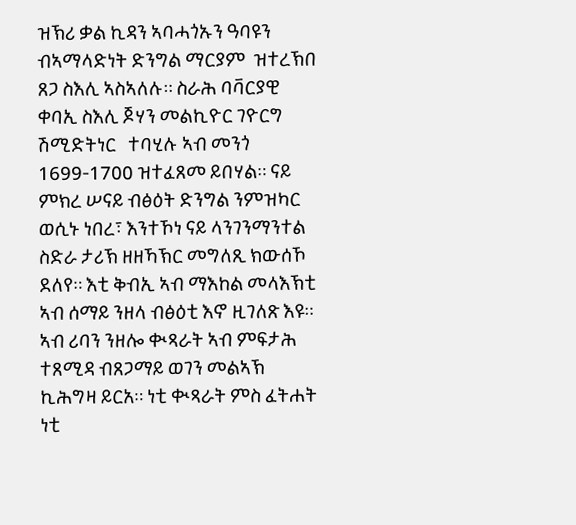ዝኽሪ ቃል ኪዳን ኣባሓጎኡን ዓባዩን ብኣማላድነት ድንግል ማርያም  ዝተረኽበ ጸጋ ስእሊ ኣስኣለሉ። ስራሕ ባቫርያዊ ቀባኢ ስእሊ ጆሃን መልኪዮር ገዮርግ ሽሚድትነር   ተባሂሉ ኣብ መንጎ 1699-1700 ዝተፈጸመ ይበሃል። ናይ ምክረ ሠናይ ብፅዕት ድንግል ንምዝካር ወሲኑ ነበረ፣ እንተኾነ ናይ ላንገንማንተል ስድራ ታሪኽ ዘዘኻኽር መግለጺ ክውሰኾ ደለየ። እቲ ቅብኢ ኣብ ማእከል መላእኽቲ ኣብ ሰማይ ንዘላ ብፅዕቲ እኖ ዚገለጽ እዩ። ኣብ ሪባን ንዘሎ ቊጻራት ኣብ ምፍታሕ ተጸሚዳ ብጸጋማይ ወገን መልኣኽ ኪሕግዛ ይርአ። ነቲ ቊጻራት ምስ ፈትሐት ነቲ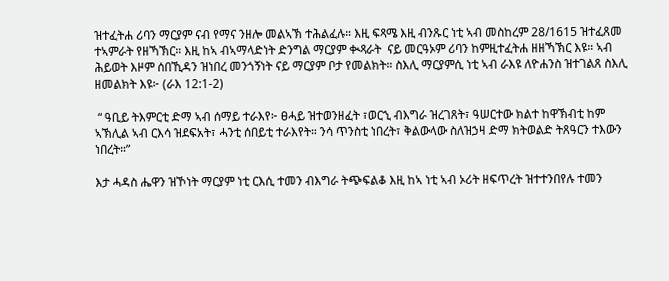ዝተፈትሐ ሪባን ማርያም ናብ የማና ንዘሎ መልኣኽ ተሕልፈሉ። እዚ ፍጻሜ እዚ ብንጹር ነቲ ኣብ መስከረም 28/1615 ዝተፈጸመ ተኣምራት የዘኻኽር። እዚ ከኣ ብኣማላድነት ድንግል ማርያም ቊጻራት  ናይ መርዓኦም ሪባን ከምዚተፈትሐ ዘዘኻኽር እዩ። ኣብ ሕይወት እዞም ሰበኺዳን ዝነበረ መንጎኝነት ናይ ማርያም ቦታ የመልክት። ስእሊ ማርያምሲ ነቲ ኣብ ራእዩ ለዮሐንስ ዝተገልጸ ስእሊ ዘመልክት እዩ፦ (ራእ 12:1-2)

 “ ዓቢይ ትእምርቲ ድማ ኣብ ሰማይ ተራእየ፦ ፀሓይ ዝተወንዘፈት ፣ወርኂ ብእግራ ዝረገጸት፣ ዓሠርተው ክልተ ከዋኽብቲ ከም ኣኽሊል ኣብ ርእሳ ዝደፍአት፣ ሓንቲ ሰበይቲ ተራእየት። ንሳ ጥንስቲ ነበረት፣ ቅልውላው ስለዝኃዛ ድማ ክትወልድ ትጸዓርን ተእውን ነበረት።”

እታ ሓዳስ ሔዋን ዝኾነት ማርያም ነቲ ርእሲ ተመን ብእግራ ትጭፍልቆ እዚ ከኣ ነቲ ኣብ ኦሪት ዘፍጥረት ዝተተንበየሉ ተመን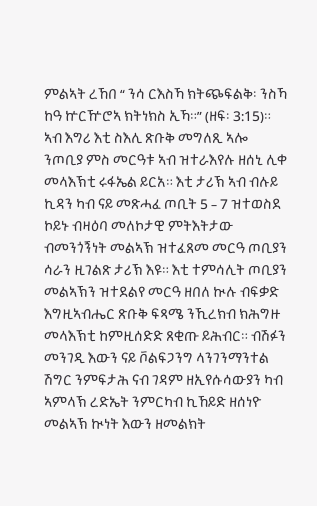ምልኣት ረኸበ “ ንሳ ርእስኻ ክትጭፍልቅ፡ ንስኻ ከዓ ኵርዅሮኣ ክትነክስ ኢኻ።” (ዘፍ፡ 3:15)። ኣብ እግሪ እቲ ስእሊ ጽቡቅ መግለጺ ኣሎ ንጦቢያ ምስ መርዓቱ ኣብ ዝተራእየሉ ዘሰኒ ሊቀ መላእኽቲ ሩፋኤል ይርአ። እቲ ታሪኽ ኣብ ብሉይ ኪዳን ካብ ናይ መጽሓፈ ጦቢት 5 – 7 ዝተወስደ ኮይኑ ብዛዕባ መለኮታዊ ምትእትታው ብመንጎኝነት መልኣኽ ዝተፈጸመ መርዓ ጦቢያን ሳራን ዚገልጽ ታሪኽ እዩ። እቲ ተምሳሊት ጦቢያን መልኣኽን ዝተደልየ መርዓ ዘበለ ኲሉ ብፍቃድ እግዚኣብሔር ጽቡቅ ፍጻሜ ንኺረክብ ክሕግዙ መላእኽቲ ከምዚሰድድ ጸቂጡ ይሕብር። ብሽፉን መንገዲ እውን ናይ ቮልፍጋንግ ላንገንማንተል  ሽግር ንምፍታሕ ናብ ገዳም ዘኢየሱሳውያን ካብ ኣምላኽ ረድኤት ንምርካብ ኪኸይድ ዘሰነዮ መልኣኽ ኲነት እውን ዘመልክት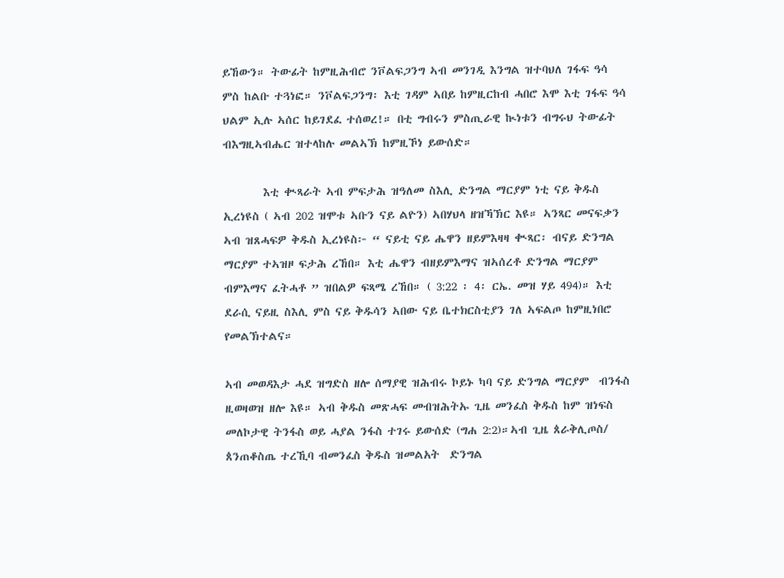ይኸውን። ትውፊት ከምዚሕብሮ ንቮልፍጋንግ ኣብ መንገዲ እንግል ዝተባህለ ገፋፍ ዓሳ ምስ ከልቡ ተጓነፎ። ንቮልፍጋንግ፡ እቲ ገዳም ኣበይ ከምዚርከብ ሓበሮ እሞ እቲ ገፋፍ ዓሳ ህልም ኢሉ ኣሰር ከይገደፈ ተሰወረ!። በቲ ግብሩን ምስጢራዊ ኲነቱን ብግሩህ ትውፊት ብእግዚኣብሔር ዝተላከሉ መልኣኽ ከምዚኾነ ይውሰድ።

        እቲ ቊጻራት ኣብ ምፍታሕ ዝዓለመ ስእሊ ድንግል ማርያም ነቲ ናይ ቅዱስ ኢረነዩስ ( ኣብ 202 ዝሞቱ ኣቡን ናይ ልዮን) ኣበሃህላ ዘዝኻኽር እዩ። ኣንጻር መናፍቃን ኣብ ዝጸሓፍዎ ቅዱስ ኢረነዩስ፦ “ ናይቲ ናይ ሔዋን ዘይምእዛዛ ቊጻር፡ ብናይ ድንግል ማርያም ተኣዝዞ ፍታሕ ረኸበ። እቲ ሔዋን ብዘይምእማና ዝኣሰረቶ ድንግል ማርያም ብምእማና ፈትሓቶ ” ዝበልዎ ፍጻሜ ረኸበ። ( 3:22 ፡ 4፡ ርኤ. መዝ ሃይ 494)። እቲ ደራሲ ናይዚ ስእሊ ምስ ናይ ቅዱሳን ኣበው ናይ ቤተክርስቲያን ገለ ኣፍልጦ ከምዚነበሮ የመልኽተልና።

ኣብ መወዳእታ ሓደ ዝግድስ ዘሎ ሰማያዊ ዝሕብሩ ኮይኑ ካባ ናይ ድንግል ማርያም  ብንፋስ ዚወዛወዝ ዘሎ እዩ። ኣብ ቅዱስ መጽሓፍ መብዝሕትኡ ጊዜ መንፈስ ቅዱስ ከም ዝነፍስ መለኮታዊ ትንፋስ ወይ ሓያል ንፋስ ተገሩ ይውሰድ (ግሐ 2:2)።ኣብ ጊዜ ጰራቅሊጦስ/ ጰንጠቆስጤ ተረኺባ ብመንፈስ ቅዱስ ዝመልአት  ድንግል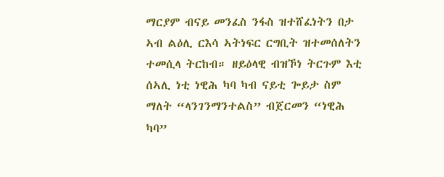ማርያም ብናይ መንፈስ ንፋስ ዝተሸፈነትን በታ ኣብ ልዕሊ ርእሳ ኣትነፍር ርግቢት ዝተመሰለትን ተመሲላ ትርከብ። ዘይዕላዊ ብዝኾነ ትርጉም እቲ ሰኣሊ ነቲ ነዊሕ ካባ ካብ ናይቲ ጐይታ ስም ማለት “ላንገንማንተልስ” ብጀርመን “ነዊሕ ካባ”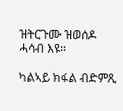ዝትርጉሙ ዝወሰዶ ሓሳብ እዩ።

ካልኣይ ክፋል ብድምጺ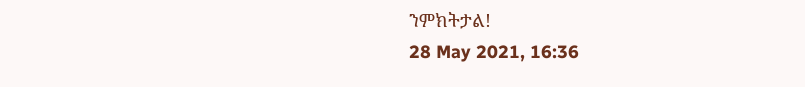ንምክትታል!
28 May 2021, 16:36